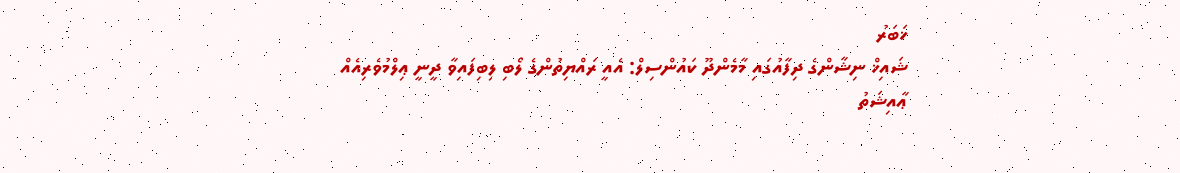ޚަބަރު
ޝައިޚް ނިޝާންގެ ދިފާއުގައި މާމެންދޫ ކައުންސިލް: އެއީ ރައްޔިތުންގެ ލޯބި ލިބިފައިވާ ދީނީ ޢިލްމުވެރިއެއް
ޢާއިޝަތު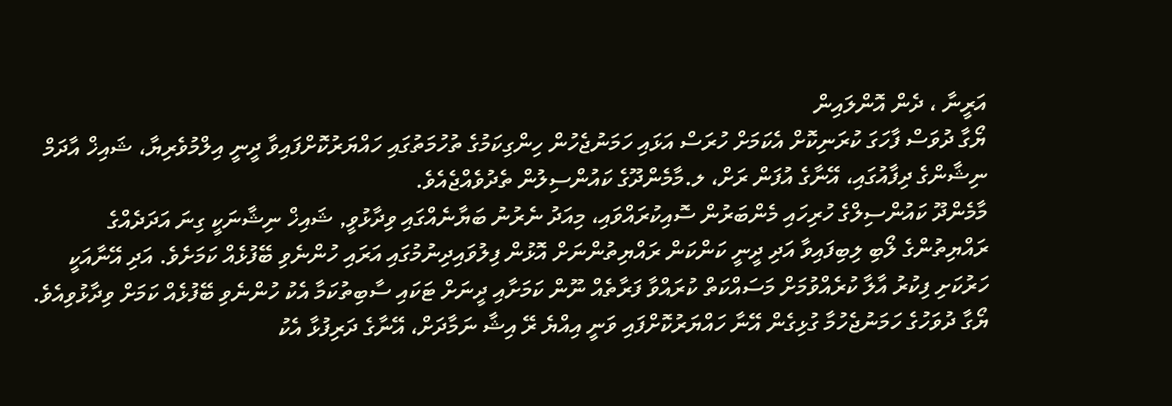އަރީނާ ، ދެން އޮންލައިން
ޔޯގާ ދުވަސް ފާހަގަ ކުރަނިކޮށް އެކަމަށް ހުރަސް އަޅައި ހަމަނުޖެހުން ހިންގިކަމުގެ ތުހުމަތުގައި ހައްޔަރުކޮށްފައިވާ ދީނީ އިލްމުވެރިޔާ، ޝައިޚް އާދަމް ނިޝާންގެ ދިފާއުގައި، އޭނާގެ އުފަން ރަށް، ލ.މާމެންދޫގެ ކައުންސިލުން ތެދުވެއްޖެއެވެ.
މާމެންދޫ ކައުންސިލްގެ ހުރިހައި މެންބަރުން ސޮއިކުރައްވައި، މިއަދު ނެރުނު ބަޔާނެއްގައި ވިދާޅުވީ, ޝައިޚް ނިޝާނަކީ ގިނަ އަދަދެއްގެ ރައްޔިތުންގެ ލޯބި ލިބިފައިވާ އަދި ދީނީ ކަންކަން ރައްޔިތުންނަށް އޮޅުން ފިލުވައިދިނުމުގައި އަރައި ހުންނެވި ބޭފުޅެއް ކަމަށެވެ. އަދި އޭނާއަކީ ހަރުކަށި ފިކުރު އާލާ ކުރެއްވުމަށް މަސައްކަތް ކުރައްވާ ފަރާތެއް ނޫން ކަމަށާއި ދީނަށް ޓަކައި ސާބިތުކަމާ އެކު ހުންނެވި ބޭފުޅެއް ކަމަށް ވިދާޅުވިއެވެ.
ޔޯގާ ދުވަހުގެ ހަމަނުޖެހުމާ ގުޅިގެން އޭނާ ހައްޔަރުކޮށްފައި ވަނީ އިއްޔެ ރޭ އިޝާ ނަމާދަށް، އޭނާގެ ދަރިފުޅާ އެކު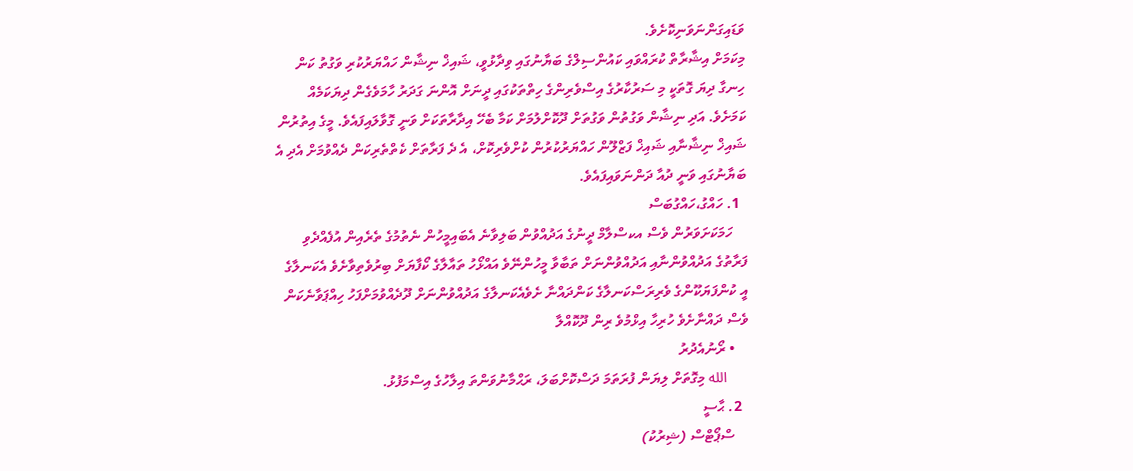ވަޑައިގަންނަވަނިކޮށެވެ.
މިކަމަށް އިޝާރާތް ކުރައްވައި ކައުންސިލްގެ ބަޔާނުގައި ވިދާޅުވީ، ޝައިޚް ނިޝާން ހައްޔަރުކުރި ވަގުތު ކަން ހިނގާ ދިޔަ ގޮތަކީ މި ސަރުކާރުގެ އިސްވެރިންގެ ހިތްތަކުގައި ދީނަށް އޮންނަ ގަދަރު ހާމަވެގެން ދިޔަކަމެއް ކަމަށެވެ. އަދި ނިޝާން ވަގުތުން ވަގުތަށް ދޫކޮށްލުމަށް ކަމާ ބެހޭ އިދާރާތަކަށް ވަނީ ގޮވާލައިފައެވެ. މީގެ އިތުރުން ޝައިޚް ނިޝާނާއި ޝައިޚް ފަޒްލޫން ހައްޔަރުކުރުން ކުށްވެރިކޮށް، އެ ދެ ފަރާތަށް ކެތްތެރިކަން ދެއްވުމަށް އެދި އެ ބަޔާނުގައި ވަނީ ދުއާ ދަންނަވައިފައެވެ.
  1. ހައްގު،ހައްގުބަސް
    ހަމަކަށަވަރުން ވެސް އކސްލާމް ދީނުގެ އަދުއްވުން ބަލިވާނެ އެބައިމީހުން ނެތުމުގެ ތެރެއިން އުފެއްދެވި ފަރާތުގެ އަދުއްވުންނާއި އަދުއްވުންނަށް ތަބާވާ މީހުންނޭވެ އައްޅޯހު ތައާލާގެ ކޯފާޔަށް ބިރުވެތިވާށެވެ އެކަނލާގެ އީ ކުންފަޔަކޫންގެ ވެރިރަސްކަނލާގެ ކަންދައްނާ ށެވެއެކަނލާގެ އަދުއްވުންނަށް ދޫދެއްވުމަށްފަހު ހިއްޕަވާނެކަން ވެސް ދައްނާށެވެ ހުރިހާ އިޅްމުވެ ރިން ދޫކޮއްލާ
    • ރޯނުއެދުރު
      الله މިގޮތަށް ލިޔަން ފުރަތަމަ ދަސްކޮށްބަލަ، ރަޙްމާނުވަންތަ އިލާހުގެ އިސްމަފުޅު.
  2. ޙާސީ
    ސްޕޯޓްސް (ޝިރުކު)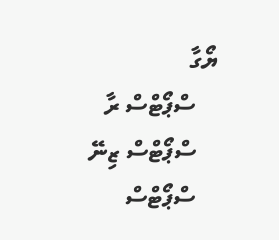ޔޯގާ
    ސްޕޯޓްސް ރާ
    ސްޕޯޓްސް ޒިނޭ
    ސްޕޯޓްސް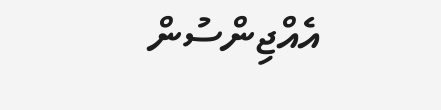އެއްޖިންސުން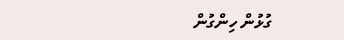ގުޅުން ހިންގުން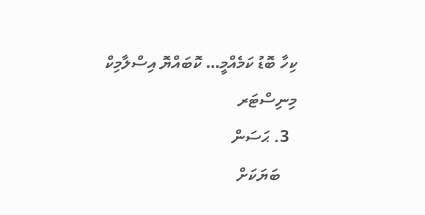ކިހާ ބޮޑު ކަމެއްމީ… ކޮބައްޔޮ އިސްލާމިކް މިނިސްޓަރ
  3. ޙަސަން
    ބަޔަކަށް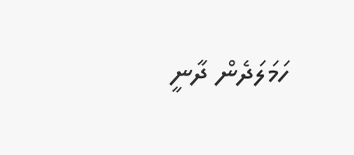ހަމަލަދެން ދާނީ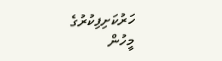ހަރުކަށިފިކުރުގެ މީހުން